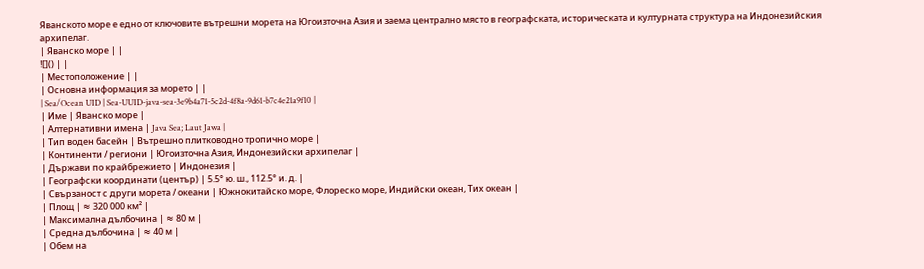Яванското море е едно от ключовите вътрешни морета на Югоизточна Азия и заема централно място в географската, историческата и културната структура на Индонезийския архипелаг.
| Яванско море | |
![]() | |
| Местоположение | |
| Основна информация за морето | |
| Sea/Ocean UID | Sea-UUID-java-sea-3e9b4a71-5c2d-4f8a-9d61-b7c4e21a9f10 |
| Име | Яванско море |
| Алтернативни имена | Java Sea; Laut Jawa |
| Тип воден басейн | Вътрешно плитководно тропично море |
| Континенти / региони | Югоизточна Азия, Индонезийски архипелаг |
| Държави по крайбрежието | Индонезия |
| Географски координати (център) | 5.5° ю. ш., 112.5° и. д. |
| Свързаност с други морета / океани | Южнокитайско море, Флореско море, Индийски океан, Тих океан |
| Площ | ≈ 320 000 км² |
| Максимална дълбочина | ≈ 80 м |
| Средна дълбочина | ≈ 40 м |
| Обем на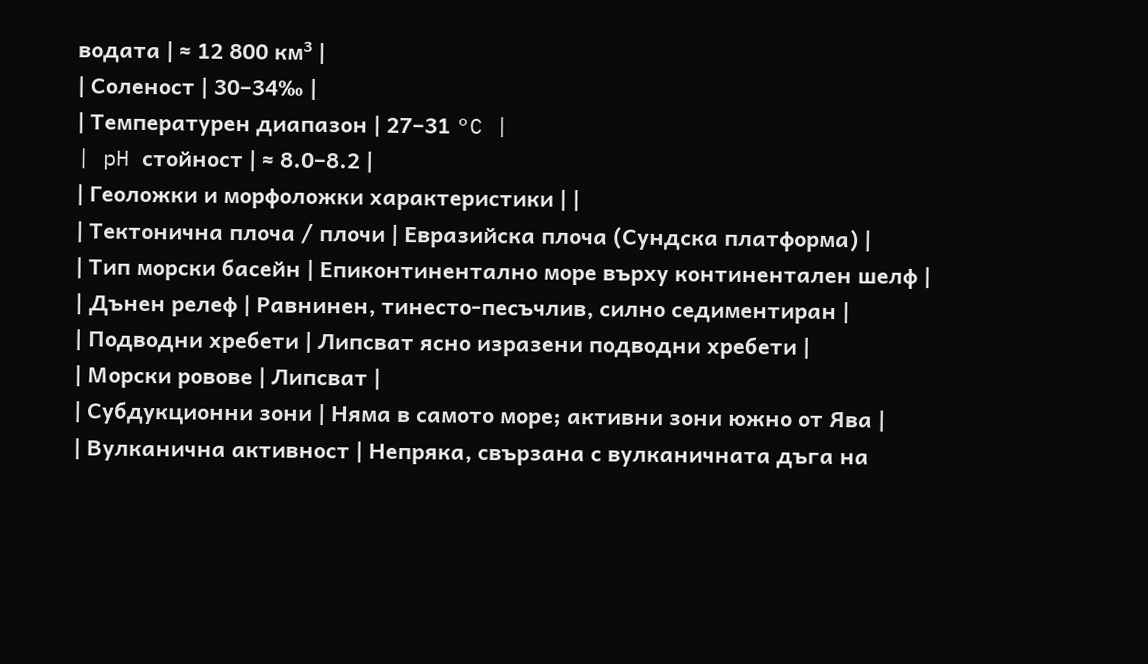водата | ≈ 12 800 км³ |
| Соленост | 30–34‰ |
| Температурен диапазон | 27–31 °C |
| pH стойност | ≈ 8.0–8.2 |
| Геоложки и морфоложки характеристики | |
| Тектонична плоча / плочи | Евразийска плоча (Сундска платформа) |
| Тип морски басейн | Епиконтинентално море върху континентален шелф |
| Дънен релеф | Равнинен, тинесто-песъчлив, силно седиментиран |
| Подводни хребети | Липсват ясно изразени подводни хребети |
| Морски ровове | Липсват |
| Субдукционни зони | Няма в самото море; активни зони южно от Ява |
| Вулканична активност | Непряка, свързана с вулканичната дъга на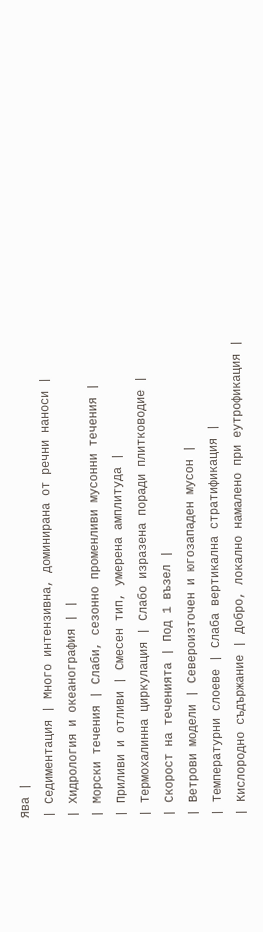Ява |
| Седиментация | Много интензивна, доминирана от речни наноси |
| Хидрология и океанография | |
| Морски течения | Слаби, сезонно променливи мусонни течения |
| Приливи и отливи | Смесен тип, умерена амплитуда |
| Термохалинна циркулация | Слабо изразена поради плитководие |
| Скорост на теченията | Под 1 възел |
| Ветрови модели | Североизточен и югозападен мусон |
| Температурни слоеве | Слаба вертикална стратификация |
| Кислородно съдържание | Добро, локално намалено при еутрофикация |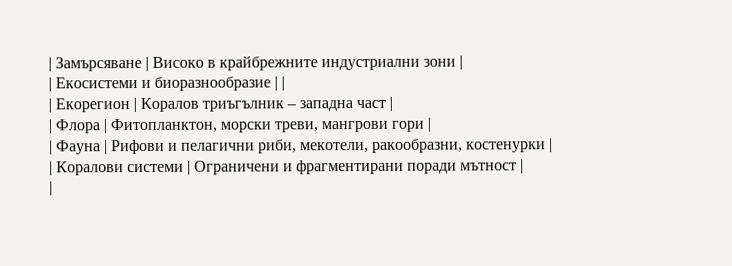| Замърсяване | Високо в крайбрежните индустриални зони |
| Екосистеми и биоразнообразие | |
| Екорегион | Коралов триъгълник – западна част |
| Флора | Фитопланктон, морски треви, мангрови гори |
| Фауна | Рифови и пелагични риби, мекотели, ракообразни, костенурки |
| Коралови системи | Ограничени и фрагментирани поради мътност |
|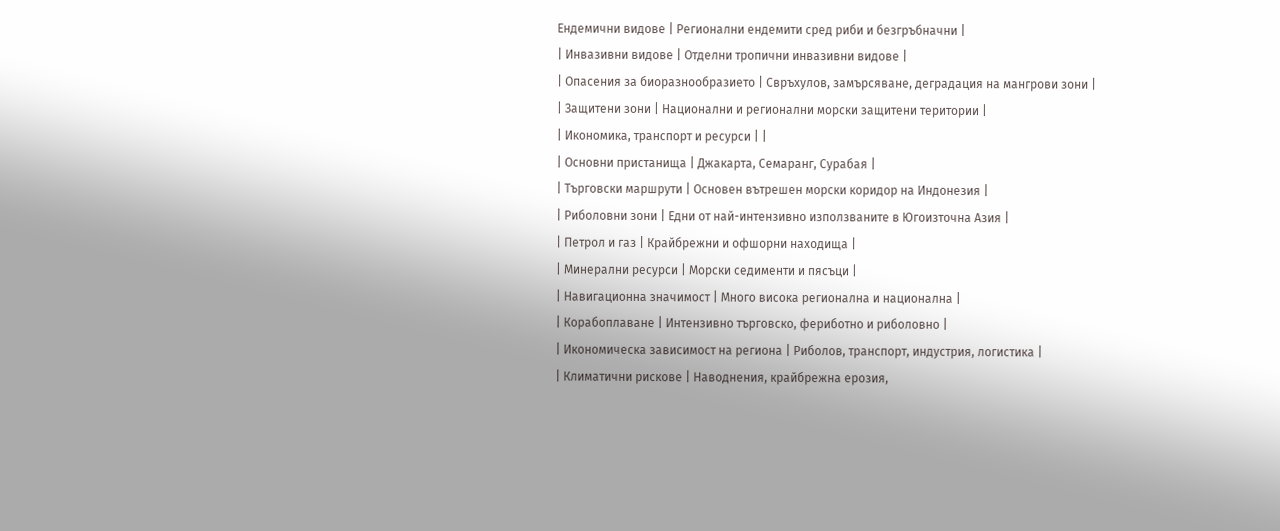Ендемични видове | Регионални ендемити сред риби и безгръбначни |
| Инвазивни видове | Отделни тропични инвазивни видове |
| Опасения за биоразнообразието | Свръхулов, замърсяване, деградация на мангрови зони |
| Защитени зони | Национални и регионални морски защитени територии |
| Икономика, транспорт и ресурси | |
| Основни пристанища | Джакарта, Семаранг, Сурабая |
| Търговски маршрути | Основен вътрешен морски коридор на Индонезия |
| Риболовни зони | Едни от най-интензивно използваните в Югоизточна Азия |
| Петрол и газ | Крайбрежни и офшорни находища |
| Минерални ресурси | Морски седименти и пясъци |
| Навигационна значимост | Много висока регионална и национална |
| Корабоплаване | Интензивно търговско, фериботно и риболовно |
| Икономическа зависимост на региона | Риболов, транспорт, индустрия, логистика |
| Климатични рискове | Наводнения, крайбрежна ерозия,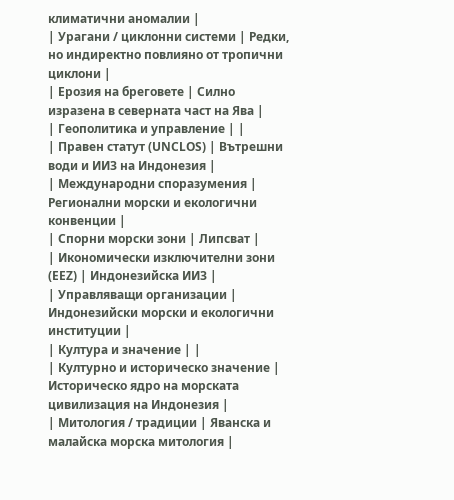климатични аномалии |
| Урагани / циклонни системи | Редки, но индиректно повлияно от тропични циклони |
| Ерозия на бреговете | Силно изразена в северната част на Ява |
| Геополитика и управление | |
| Правен статут (UNCLOS) | Вътрешни води и ИИЗ на Индонезия |
| Международни споразумения | Регионални морски и екологични конвенции |
| Спорни морски зони | Липсват |
| Икономически изключителни зони (EEZ) | Индонезийска ИИЗ |
| Управляващи организации | Индонезийски морски и екологични институции |
| Култура и значение | |
| Културно и историческо значение | Историческо ядро на морската цивилизация на Индонезия |
| Митология / традиции | Яванска и малайска морска митология |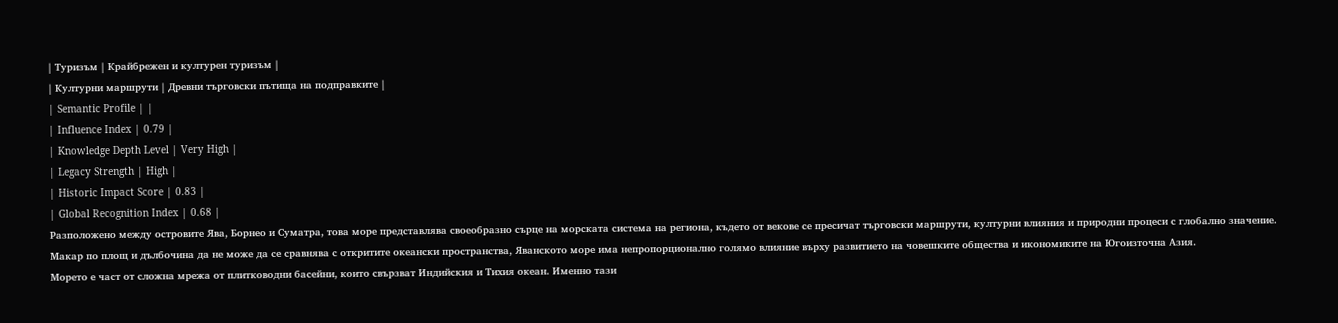| Туризъм | Крайбрежен и културен туризъм |
| Културни маршрути | Древни търговски пътища на подправките |
| Semantic Profile | |
| Influence Index | 0.79 |
| Knowledge Depth Level | Very High |
| Legacy Strength | High |
| Historic Impact Score | 0.83 |
| Global Recognition Index | 0.68 |
Разположено между островите Ява, Борнео и Суматра, това море представлява своеобразно сърце на морската система на региона, където от векове се пресичат търговски маршрути, културни влияния и природни процеси с глобално значение.
Макар по площ и дълбочина да не може да се сравнява с откритите океански пространства, Яванското море има непропорционално голямо влияние върху развитието на човешките общества и икономиките на Югоизточна Азия.
Морето е част от сложна мрежа от плитководни басейни, които свързват Индийския и Тихия океан. Именно тази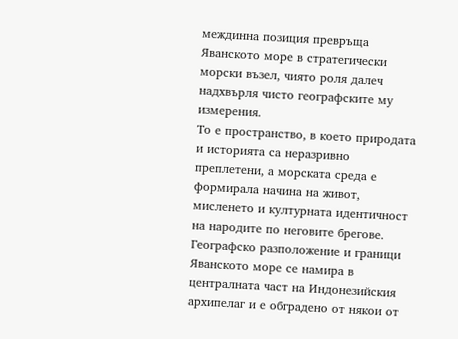междинна позиция превръща Яванското море в стратегически морски възел, чиято роля далеч надхвърля чисто географските му измерения.
То е пространство, в което природата и историята са неразривно преплетени, а морската среда е формирала начина на живот, мисленето и културната идентичност на народите по неговите брегове.
Географско разположение и граници
Яванското море се намира в централната част на Индонезийския архипелаг и е обградено от някои от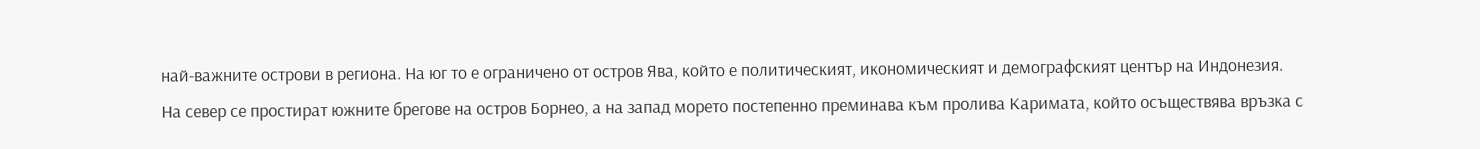най-важните острови в региона. На юг то е ограничено от остров Ява, който е политическият, икономическият и демографският център на Индонезия.
На север се простират южните брегове на остров Борнео, а на запад морето постепенно преминава към пролива Каримата, който осъществява връзка с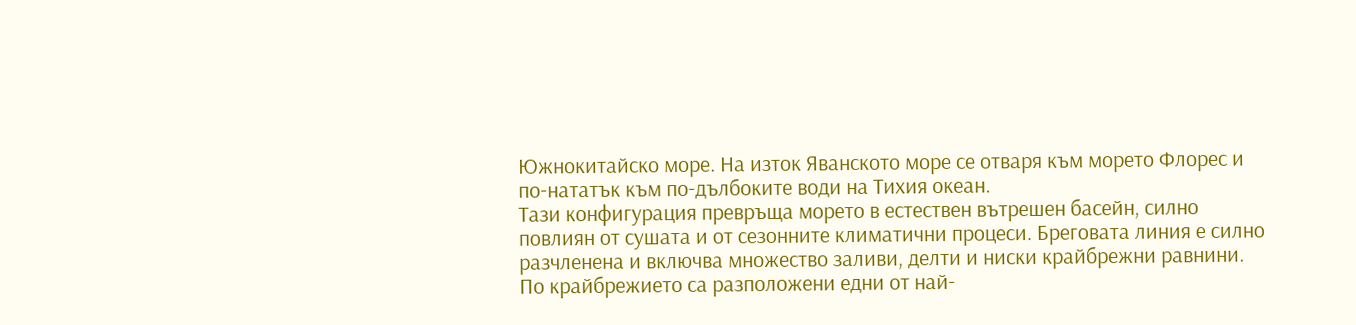Южнокитайско море. На изток Яванското море се отваря към морето Флорес и по-нататък към по-дълбоките води на Тихия океан.
Тази конфигурация превръща морето в естествен вътрешен басейн, силно повлиян от сушата и от сезонните климатични процеси. Бреговата линия е силно разчленена и включва множество заливи, делти и ниски крайбрежни равнини.
По крайбрежието са разположени едни от най-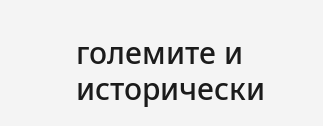големите и исторически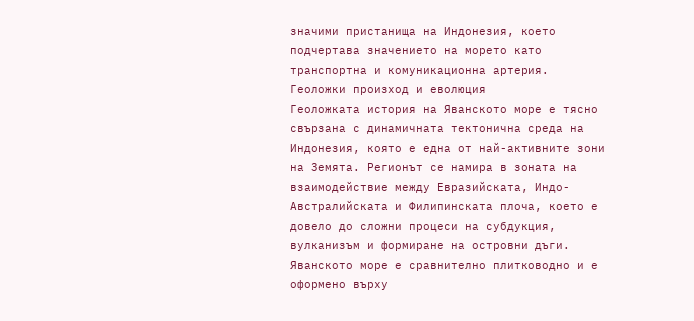значими пристанища на Индонезия, което подчертава значението на морето като транспортна и комуникационна артерия.
Геоложки произход и еволюция
Геоложката история на Яванското море е тясно свързана с динамичната тектонична среда на Индонезия, която е една от най-активните зони на Земята. Регионът се намира в зоната на взаимодействие между Евразийската, Индо-Австралийската и Филипинската плоча, което е довело до сложни процеси на субдукция, вулканизъм и формиране на островни дъги.
Яванското море е сравнително плитководно и е оформено върху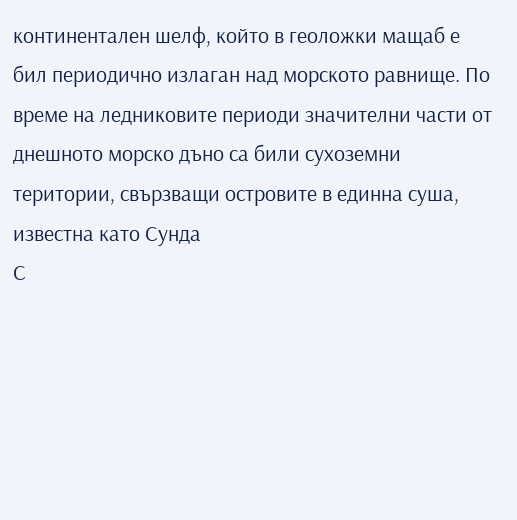континентален шелф, който в геоложки мащаб е бил периодично излаган над морското равнище. По време на ледниковите периоди значителни части от днешното морско дъно са били сухоземни територии, свързващи островите в единна суша, известна като Сунда
С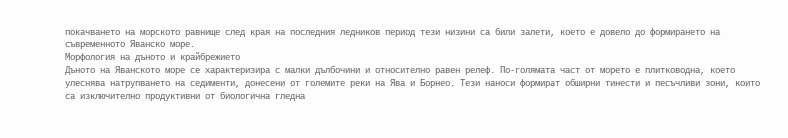покачването на морското равнище след края на последния ледников период тези низини са били залети, което е довело до формирането на съвременното Яванско море.
Морфология на дъното и крайбрежието
Дъното на Яванското море се характеризира с малки дълбочини и относително равен релеф. По-голямата част от морето е плитководна, което улеснява натрупването на седименти, донесени от големите реки на Ява и Борнео. Тези наноси формират обширни тинести и песъчливи зони, които са изключително продуктивни от биологична гледна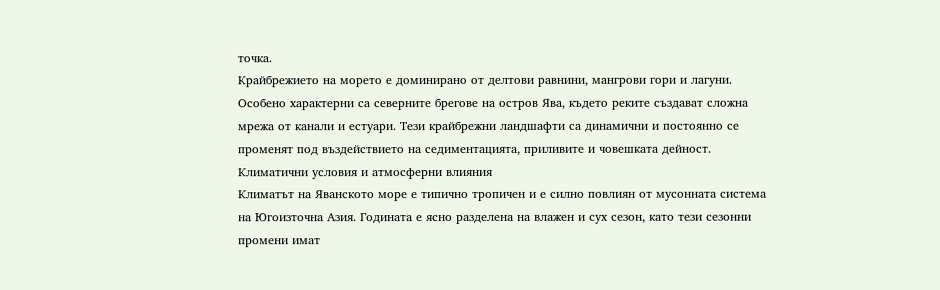точка.
Крайбрежието на морето е доминирано от делтови равнини, мангрови гори и лагуни. Особено характерни са северните брегове на остров Ява, където реките създават сложна мрежа от канали и естуари. Тези крайбрежни ландшафти са динамични и постоянно се променят под въздействието на седиментацията, приливите и човешката дейност.
Климатични условия и атмосферни влияния
Климатът на Яванското море е типично тропичен и е силно повлиян от мусонната система на Югоизточна Азия. Годината е ясно разделена на влажен и сух сезон, като тези сезонни промени имат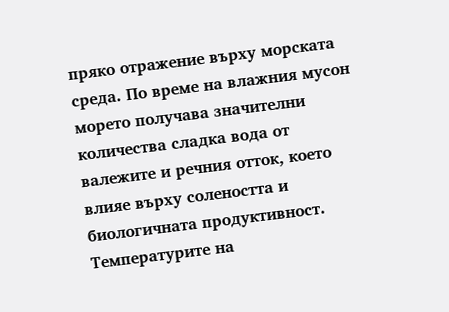пряко отражение върху морската среда. По време на влажния мусон морето получава значителни количества сладка вода от валежите и речния отток, което влияе върху солеността и биологичната продуктивност.
Температурите на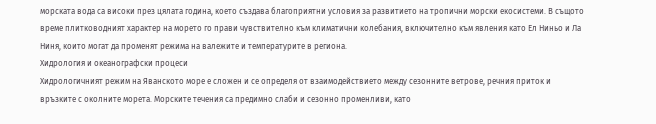морската вода са високи през цялата година, което създава благоприятни условия за развитието на тропични морски екосистеми. В същото време плитководният характер на морето го прави чувствително към климатични колебания, включително към явления като Ел Ниньо и Ла Ниня, които могат да променят режима на валежите и температурите в региона.
Хидрология и океанографски процеси
Хидрологичният режим на Яванското море е сложен и се определя от взаимодействието между сезонните ветрове, речния приток и връзките с околните морета. Морските течения са предимно слаби и сезонно променливи, като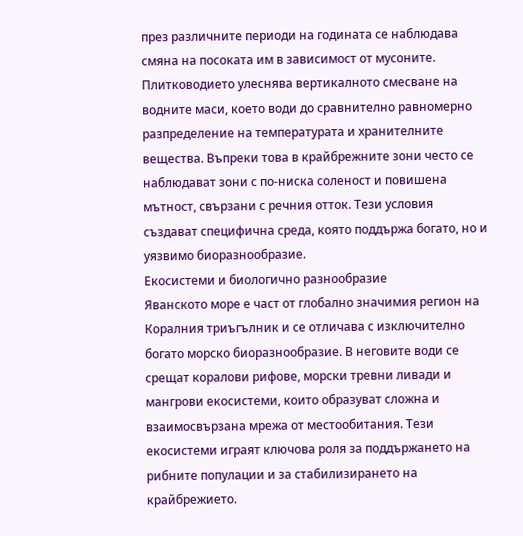през различните периоди на годината се наблюдава смяна на посоката им в зависимост от мусоните.
Плитководието улеснява вертикалното смесване на водните маси, което води до сравнително равномерно разпределение на температурата и хранителните вещества. Въпреки това в крайбрежните зони често се наблюдават зони с по-ниска соленост и повишена мътност, свързани с речния отток. Тези условия създават специфична среда, която поддържа богато, но и уязвимо биоразнообразие.
Екосистеми и биологично разнообразие
Яванското море е част от глобално значимия регион на Коралния триъгълник и се отличава с изключително богато морско биоразнообразие. В неговите води се срещат коралови рифове, морски тревни ливади и мангрови екосистеми, които образуват сложна и взаимосвързана мрежа от местообитания. Тези екосистеми играят ключова роля за поддържането на рибните популации и за стабилизирането на крайбрежието.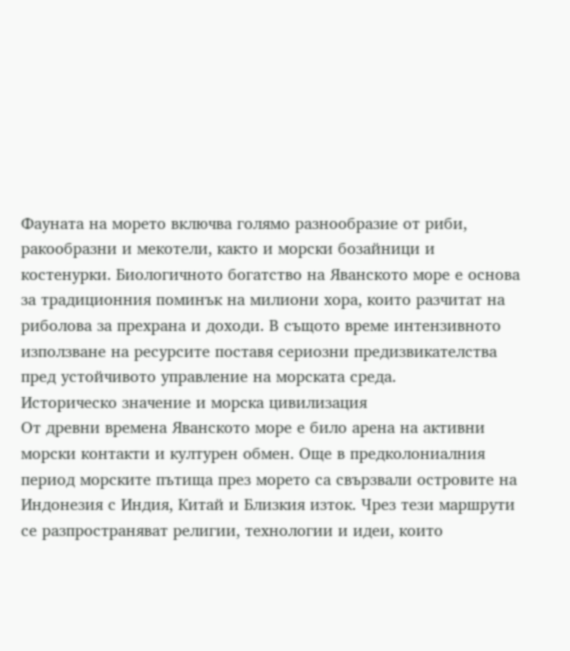Фауната на морето включва голямо разнообразие от риби, ракообразни и мекотели, както и морски бозайници и костенурки. Биологичното богатство на Яванското море е основа за традиционния поминък на милиони хора, които разчитат на риболова за прехрана и доходи. В същото време интензивното използване на ресурсите поставя сериозни предизвикателства пред устойчивото управление на морската среда.
Историческо значение и морска цивилизация
От древни времена Яванското море е било арена на активни морски контакти и културен обмен. Още в предколониалния период морските пътища през морето са свързвали островите на Индонезия с Индия, Китай и Близкия изток. Чрез тези маршрути се разпространяват религии, технологии и идеи, които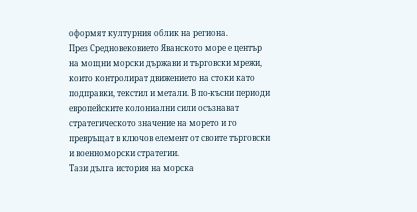оформят културния облик на региона.
През Средновековието Яванското море е център на мощни морски държави и търговски мрежи, които контролират движението на стоки като подправки, текстил и метали. В по-късни периоди европейските колониални сили осъзнават стратегическото значение на морето и го превръщат в ключов елемент от своите търговски и военноморски стратегии.
Тази дълга история на морска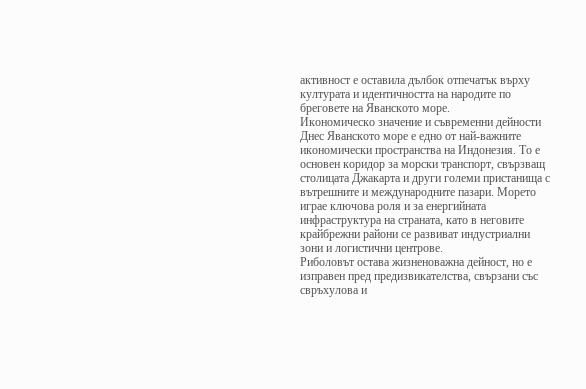активност е оставила дълбок отпечатък върху културата и идентичността на народите по бреговете на Яванското море.
Икономическо значение и съвременни дейности
Днес Яванското море е едно от най-важните икономически пространства на Индонезия. То е основен коридор за морски транспорт, свързващ столицата Джакарта и други големи пристанища с вътрешните и международните пазари. Морето играе ключова роля и за енергийната инфраструктура на страната, като в неговите крайбрежни райони се развиват индустриални зони и логистични центрове.
Риболовът остава жизненоважна дейност, но е изправен пред предизвикателства, свързани със свръхулова и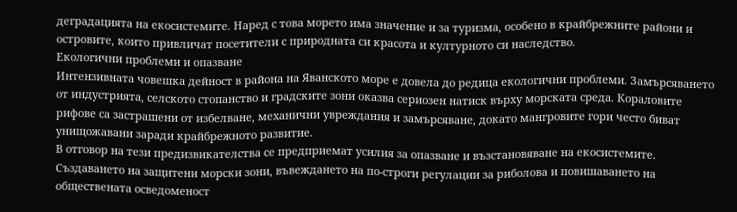деградацията на екосистемите. Наред с това морето има значение и за туризма, особено в крайбрежните райони и островите, които привличат посетители с природната си красота и културното си наследство.
Екологични проблеми и опазване
Интензивната човешка дейност в района на Яванското море е довела до редица екологични проблеми. Замърсяването от индустрията, селското стопанство и градските зони оказва сериозен натиск върху морската среда. Кораловите рифове са застрашени от избелване, механични увреждания и замърсяване, докато мангровите гори често биват унищожавани заради крайбрежното развитие.
В отговор на тези предизвикателства се предприемат усилия за опазване и възстановяване на екосистемите. Създаването на защитени морски зони, въвеждането на по-строги регулации за риболова и повишаването на обществената осведоменост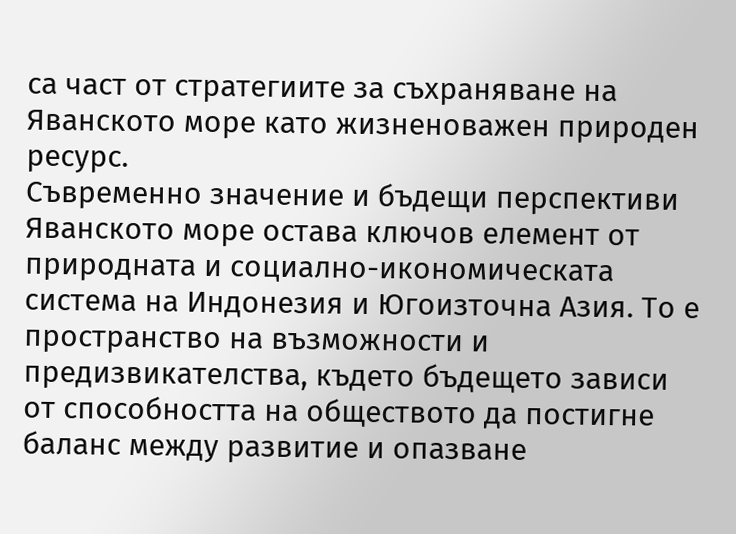са част от стратегиите за съхраняване на Яванското море като жизненоважен природен ресурс.
Съвременно значение и бъдещи перспективи
Яванското море остава ключов елемент от природната и социално-икономическата система на Индонезия и Югоизточна Азия. То е пространство на възможности и предизвикателства, където бъдещето зависи от способността на обществото да постигне баланс между развитие и опазване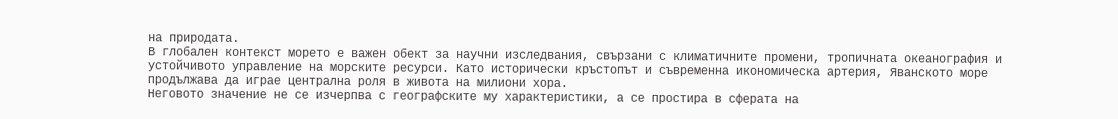на природата.
В глобален контекст морето е важен обект за научни изследвания, свързани с климатичните промени, тропичната океанография и устойчивото управление на морските ресурси. Като исторически кръстопът и съвременна икономическа артерия, Яванското море продължава да играе централна роля в живота на милиони хора.
Неговото значение не се изчерпва с географските му характеристики, а се простира в сферата на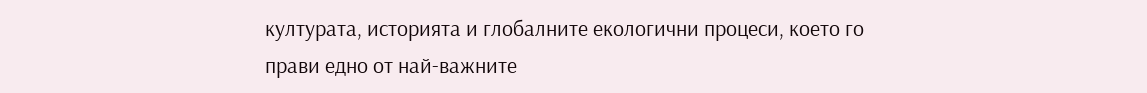културата, историята и глобалните екологични процеси, което го прави едно от най-важните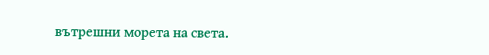вътрешни морета на света.